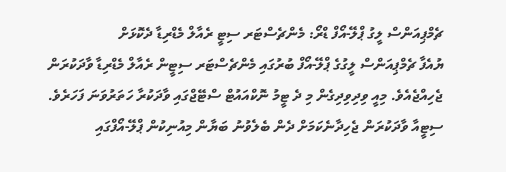ޗެމްޕިއަންސް ލީގު ޕްލޭ-އޯފް ޑްރޯ: މެންޗެސްޓަރ ސިޓީ ރެއާލް މެޑްރިޑާ ދެކޮޅަށް
ޔުއެފާ ޗެމްޕިއަންސް ލީގުގެ ޕްލޭ-އޯފް ބުރުގައި މެންޗެސްޓަރ ސިޓީން ރެއާލް މެޑްރިޑާ ވާދަކުރަން ޖެހިއްޖެއެވެ. މިއީ ވިދިވިދިގެން މި ދެ ޓީމު ނޮކްއައުޓް ސްޓޭޖްގައި ވާދަކުރާ ހަތަރުވަނަ ފަހަރެވެ.
ސިޓީއާ ވާދަކުރަން ޖެހިދާނެކަމަށް ދެން ބެލެވުނު ބަޔާން މިއުނިކުން ޕްލޭ-އޯފްގައި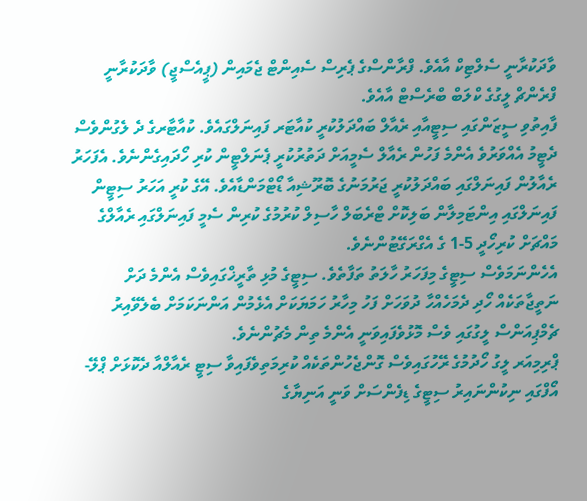ވާދަކުރާނީ ސެލްޓިކް އާއެވެ. ފްރާންސްގެ ޕެރިސް ސެއިންޓް ޖެމައިން (ޕީއެސްޖީ) ވާދަކުރާނީ ފްރެންޗް ލީގުގެ ކްލަބް ބްރެސްޓް އާއެވެ.
ފާއިތުވި ސީޒަންގައި ސިޓީއާއި ރެއާލް ބައްދަލުކުރީ ކުއާޓަރ ފައިނަލްގައެވެ. ކުއާޓާރގެ ދެ ލެގުންވެސް ދެޓީމު އެއްވަރުވެ އެންމެ ފަހުން ރެއާލް ސެމީއަށް ދަތުރުކުރީ ޕެނަލްޓީން ކުރި ހޯދައިގެންނެވެ. އެފަހަރު ރެއާލުން ފައިނަލްގައި ބައްދަލުކުރީ ޖަރުމަނުގެ ބޮރޫޝިއާ ޑޯޓްމަންޑާއެވެ. އޭގެ ކުރީ އަހަރު ސިޓީން ފައިނަލްގައި އިންޓަމިލާން ބަލިކޮށް ޓްރެބަލް ހާސިލް ކުރުމުގެ ކުރިން ސެމީ ފައިނަލްގައި ރެއާލްގެ މައްޗަށް ކުރިހޯދީ 5-1 ގެ އެގްރަގޭޓުންނެވެ.
އެހެންނަމަވެސް ސިޓީގެ މިފަހަރު ހާލަތު ތަފާތެވެ. ސިޓީގެ މުޅި ތާރީޚްގައިވެސް އެންމެ ދަށް ނަތީޖާތަކެއް ހޯދި ދެމަހެއްހާ ދުވަހަށް ފަހު މިހާރު ހަމަޔަކަށް އެޅެމުން އަންނަކަމަށް ބެލެވޭއިރު ޗެމްޕިއަންސް ލީގުގައި ވެސް މޮޅުވެފައިވަނީ އެންމެ ތިން މެޗުންނެވެ.
ޕްރިމިއަރ ލީގު ހޯދުމުގެ ރޭހުގައިވެސް ގޮންޖެހުންތަކެއް ކުރިމަތިވެފައިވާ ސިޓީ ރެއާލްއާ ދެކޮޅަށް ޕްލޭ-އޯފްގައި ނިކުންނައިރު ސިޓީގެ ޑިފެންސަށް ވަނީ އަނިޔާގެ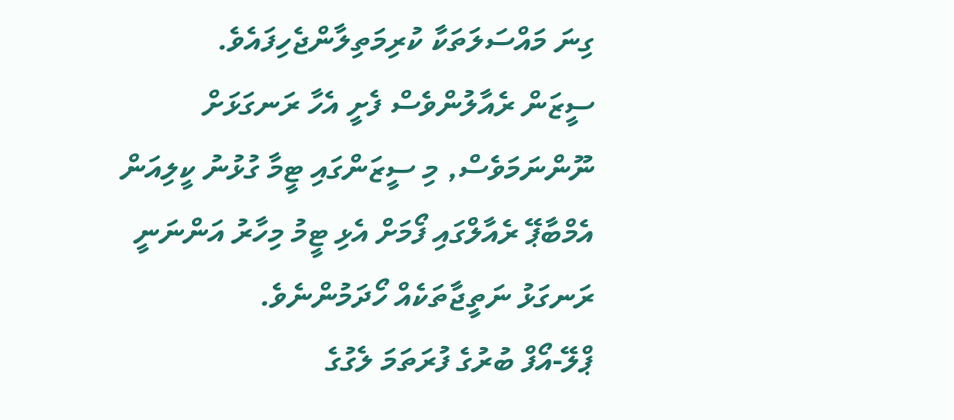ގިނަ މައްސަލަތަކާ ކުރިމަތިލާންޖެހިފައެވެ.
ސީޒަން ރެއާލުންވެސް ފެށީ އެހާ ރަނގަޅަށް ނޫންނަމަވެސް, މި ސީޒަންގައި ޓީމާ ގުޅުނު ކީލިއަން އެމްބާޕޭ ރެއާލްގައި ފޯމަށް އެޅި ޓީމު މިހާރު އަންނަނީ ރަނގަޅު ނަތީޖާތަކެއް ހޯދަމުންނެވެ.
ޕްލޭ-އޯފް ބުރުގެ ފުރަތަމަ ލެގުގެ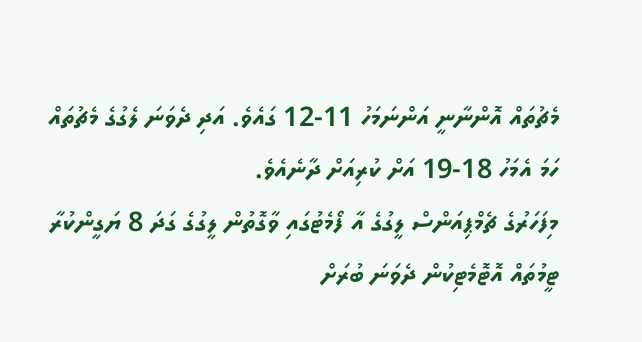މެޗުތައް އޮންނާނީ އަންނަމަހު 11-12 ގައެވެ. އަދި ދެވަނަ ލެގުގެ މެޗުތައް ހަމަ އެމަހު 18-19 އަށް ކުރިއަށް ދާނެއެވެ.
މިފަހަރުގެ ޗެމްޕިއަންސް ލީގުގެ އާ ފޯމެޓުގައި ވާގޮތުން ލީގުގެ ގަދަ 8 ޔަގީންކުރާ ޓީމުތައް އޮޓޮމެޓިކުން ދެވަނަ ބުރަށް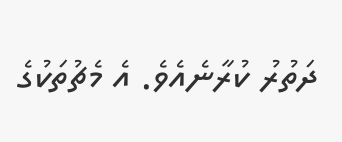ދަތުރު ކުރާނެއެވެ. އެ މެޗުތަކުގެ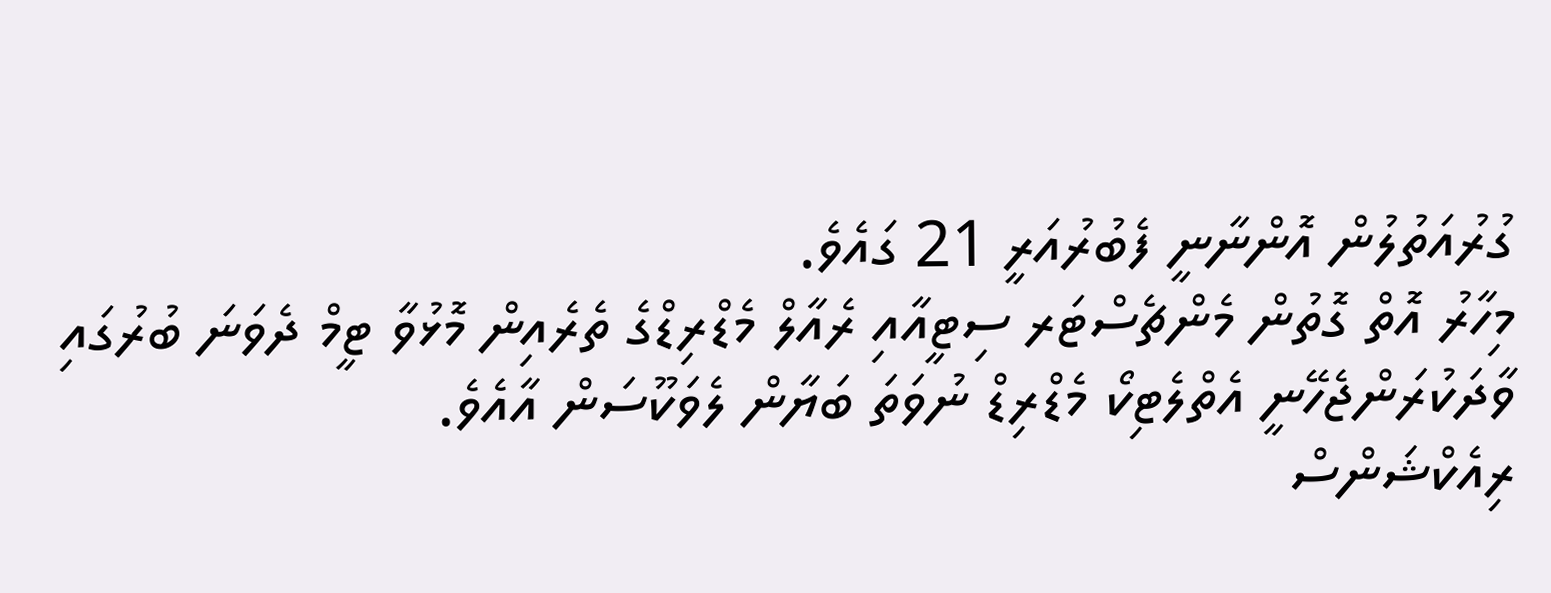ގުރުއަތުލުން އޮންނާނީ ފެބުރުއަރީ 21 ގައެވެ.
މިހާރު އޮތް ގޮތުން މެންޗެސްޓަރ ސިޓީއާއި ރެއާލް މެޑްރިޑްގެ ތެރެއިން މޮޅުވާ ޓީމް ދެވަނަ ބުރުގައި ވާދަކުރަންޖެހޭނީ އެތްލެޓިކޯ މެޑްރިޑް ނުވަތަ ބަޔާން ލެވަކޫސަން އާއެވެ.
ރިއެކްޝަންސް